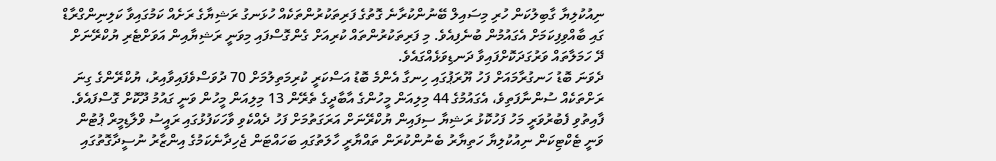ނިއުކުލިޔާ ގާބިލުކަން ހުރި މިސައިލް ބޭނުންކުރާނެ ގޮތުގެ ފަރިތަކުރުންތަކެއް ހުޅަނގު ރަޝިޔާގެ ރަށެއް ކަމުގައިވާ ކަލިނިންގްރާޑް ގައި ބާއްވިފިކަމަށް އެގައުމުން ބުނެފިއެވެ. މި ފަރިތަކުރުންތައް ކުރިއަށް ގެންގޮސްފައި މިވަނީ ރަޝިޔާއިން އަވަށްޓެރި ޔުކްރޭނަށް ދޭ ހަމަލާތައް ވަރުގަދަކޮށްފައިވާ ދަނޑިވަޅެއްގައެވެ.
ދެވަނަ ބޮޑު ހަނގުރާމައަށް ފަހު ޔޫރަޕުގައި ހިނގާ އެންމެ ބޮޑު އަސްކަރީ ކުރިމަތިލުމަށް 70 ދުވަސްވެފައިވާއިރު، ޔުކްރޭންގެ ގިނަ ރަށްތަކެއް ސުންނާފަތިވެ، އެގައުމުގެ 44 މިލިއަން މީހުންގެ އާބާދީގެ ތެރޭން 13 މިލިއަން މީހުން ވަނީ ގައުމު ދޫކޮށް ގޮސްފައެވެ.
ފާއިތުވި ފެބުރުވަރީ މަހު ފަހުކޮޅު ރަޝިޔާ ސިފައިން ޔުކްރޭނަށް އަރަގަތުމަށް ފަހު ދެއްކެވި ވާހަކަފުޅުގައި ރައީސު ވްލާޑިމީރް ޕުޓުން ވަނީ ޓެކްޓިކަން ނިއުކުލިޔާ ހަތިޔާރު ބެނުންކުރަން ތައްޔާރީ ހާލަތުގައި ބަހައްޓަން ޖެހިދާނެކަމުގެ އިންޒާރު ނުސީދާގޮތުގައި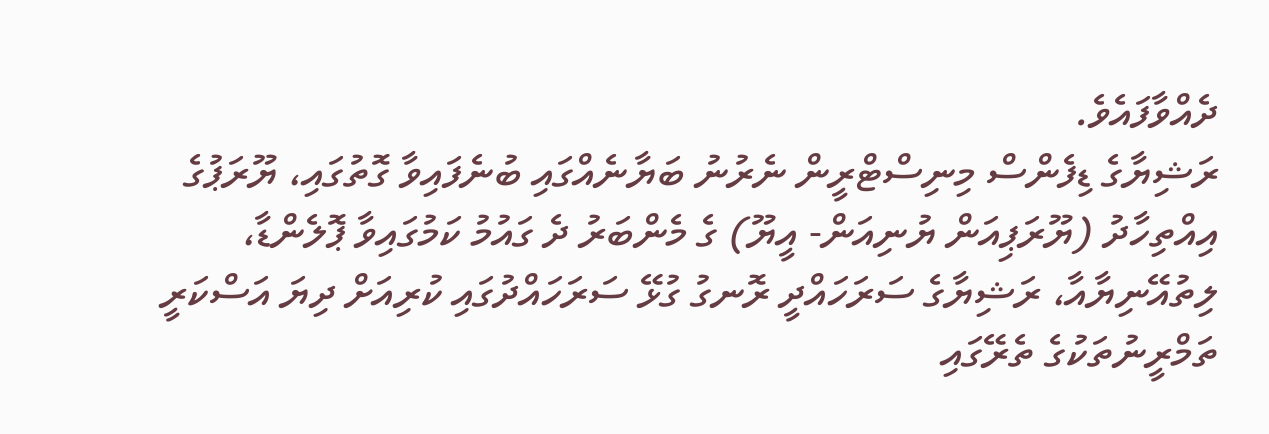ދެއްވާފައެވެ.
ރަޝިޔާގެ ޑިފެންސް މިނިސްޓްރީން ނެރުނު ބަޔާނެއްގައި ބުނެފައިވާ ގޮތުގައި، ޔޫރަޕުގެ އިއްތިހާދު (ޔޫރަޕިއަން ޔުނިއަން- އީޔޫ) ގެ މެންބަރު ދެ ގައުމު ކަމުގައިވާ ޕޮލެންޑާ، ލިތުއޭނިޔާއާ، ރަޝިޔާގެ ސަރަހައްދީ ރޮނގު ގުޅޭ ސަރަހައްދުގައި ކުރިއަށް ދިޔަ އަސްކަރީ ތަމްރީނުތަކުގެ ތެރޭގައި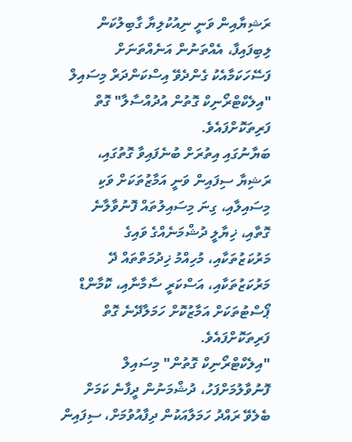ރަޝިޔާއިން ވަނީ ނިއުކުލިޔާ ގާބިލުކަން ލިބިފައިފާ، އެއްތަނުން އަނެއްތަނަށް ފަސޭހަކަމާއެކު ގެންދެވޭ އިސްކަންދަރް މިސައިލް "އިލެކްޓްރޯނިކް ގޮތުން އުދުއްސާލާ" ގޮތް ފަރިތަކޮށްފައެވެ.
ބަޔާނުގައި އިތުރަށް ބުނެފައިވާ ގޮތުގައި، ރަޝިޔާ ސިފައިން ވަނީ އަމާޒުތަކަށް ވަކި މިސައިލާއި، ގިނަ މިސައިލުތައް ފޮނުވާލާނެ ގޮތާއި، ޚިޔާލީ ދުޝްމަނެއްގެ ވައިގެ މަރުކަޒުތަކާއި، މުހިއްމު ޚިދުމަތްތައް ދޭ މަރުކަޒުތަކާއި، އަސްކަރީ ސާމާނާއި، ކޮމާންޑް ޕޯސްޓުތަކަށް އަމާޒުކޮށް ހަމަލާދޭނެ ގޮތް ފަރިތަކޮށްފައެވެ.
"އިލެކްޓްރޯނިކް ގޮތުން" މިސައިލް ފޮނުވާލުމަށްފަހު، ދުޝްމަނުން ދީފާނެ ކަމަށް ބެލެވޭ ރައްދު ހަމަލާއަކުން ދިފާއުވުމަށް، ސިފައިން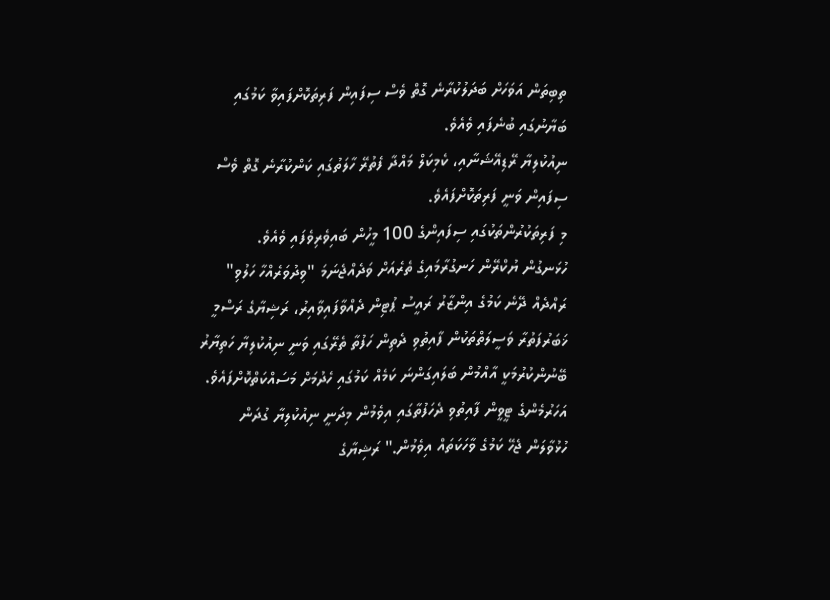ތިބިތަން އަވަހަށް ބަދަލުކުރާނެ ގޮތް ވެސް ސިފައިން ފަރިތަކޮށްފައިވާ ކަމުގައި ބަޔާނުގައި ބުނެފައި ވެއެވެ.
ނިއުކުލިޔާ ރޭޑިއޭޝަނާއި، ކެމިކަލް މައްދާ ފެތުރޭ ހާލަތުގައި ކަންކުރާނެ ގޮތް ވެސް ސިފައިން ވަނީ ފަރިތަކޮށްފައެވެ.
މި ފަރިތަކުރުންތަކުގައި ސިފައިންގެ 100 މީހުން ބައިވެރިވެފައި ވެއެވެ.
ހުޅަނގުން ޔުކްރޭން ހަނގުރާމައިގެ ތެރެއަށް ވަދެއްޖެނަމަ "ވިދުވަރެއްހާ ހަލުވި" ރައްދެއް ދޭނެ ކަމުގެ އިންޒާރު ރައީސު ޕުޓިން ދެއްވާފައިވާއިރު، ރަޝިޔާގެ ރަސްމީ ޚަބަރުފަތުރާ ވަސީލަތްތަކުން ފާއިތުވި ދެތިން ހަފުތާ ތެރޭގައި ވަނީ ނިއުކުލިޔާ ހަތިޔާރު ބޭނުންކުރުމަކީ އާއްމުން ބަލައިގަންނަ ކަމެއް ކަމުގައި ހެދުމަށް މަސައްކަތްކޮށްފައެވެ.
އަހަރުމެންގެ ޓީވީން ފާއިތުވި ދެހަފުތާގައި އިވެމުން މިދަނީ ނިއުކުލިޔާ ގުދަން ހުޅުވާލަން ޖެހޭ ކަމުގެ ވާހަކަތައް އިވެމުން." ރަޝިޔާގެ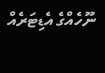ނޫހެއްގެ އެޑިޓަރެއް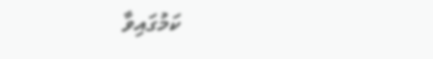ކަމުގައިވާ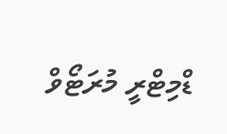ޑްމިޓްރީ މުރަޓޯވް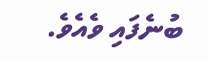ބުނެފައި ވެއެވެ.